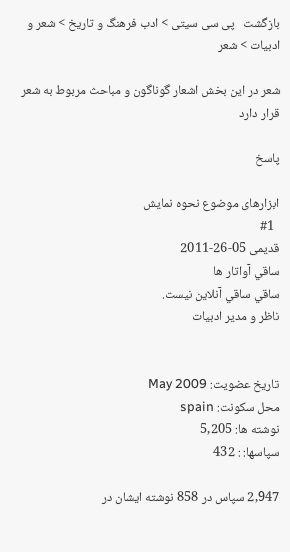بازگشت   پی سی سیتی > ادب فرهنگ و تاریخ > شعر و ادبیات > شعر

شعر در این بخش اشعار گوناگون و مباحث مربوط به شعر قرار دارد

پاسخ

ابزارهای موضوع نحوه نمایش
  #1
قدیمی 05-26-2011
ساقي آواتار ها
ساقي ساقي آنلاین نیست.
ناظر و مدیر ادبیات


تاریخ عضویت: May 2009
محل سکونت: spain
نوشته ها: 5,205
سپاسها: : 432

2,947 سپاس در 858 نوشته ایشان در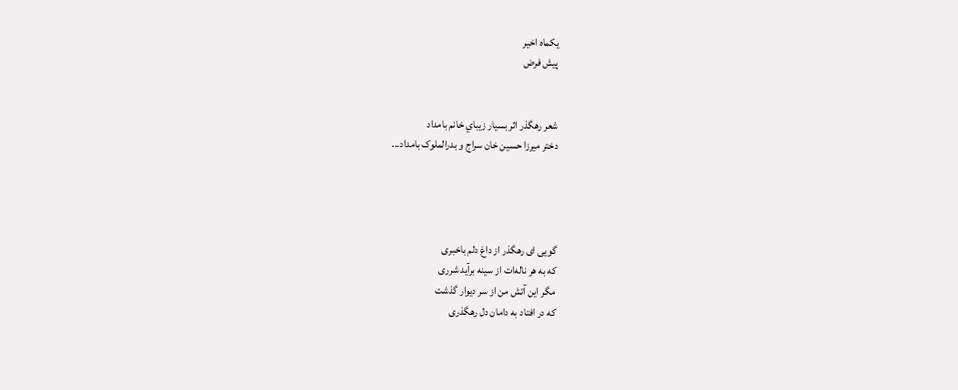یکماه اخیر
پیش فرض


شعر رهگذر اثر بسيار زيباي خانم بامداد
دختر ميرزا حسين خان سراج و بدرالملوک بامداد...




گویی ای رهگذر از داغ دلم باخبری
که به هر ناله‌ات از سینه ‌برآید شرری
مگر این آتش من از سر دیوار گذشت
که در افتاد به دامان دل رهگذری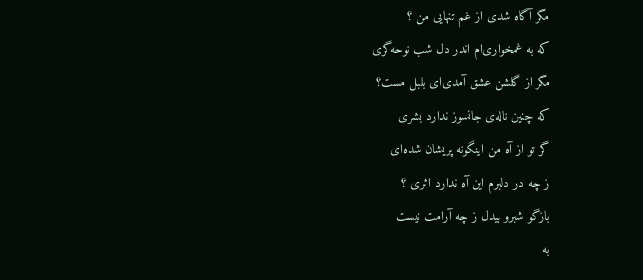مگر آگاه شدی از غم تنهایی من ؟
که‌ به ‌غمخواری‌ام‌ اندر دل‌ شب‌ نوحه‌گری
مگر از گلشن ‌عشق‌ آمدی‌ای ‌بلبل ‌مست؟
که‌ چنین ‌ناله‌ی جانسوز ندارد‌ بشری
گر تو از آه من ‌اینگونه پریشان شده‌ای
ز چه ‌در دلبرم ‌این ‌آه‌ ندارد اثری ؟
بازگو شبرو بیدل ز چه آرامت نیست
به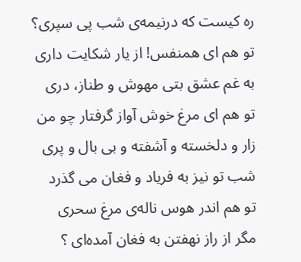ره کیست که ‌درنیمه‌ی شب پی سپری؟
تو هم ای همنفس! از یار شکایت داری
به غم عشق بتی مهوش و طناز، دری
تو هم ای مرغ خوش آواز گرفتار چو من
زار و دلخسته و آشفته و بی بال و پری
شب تو نیز به فریاد و فغان می گذرد
تو هم اندر هوس ناله‌ی مرغ سحری
مگر از راز نهفتن به فغان آمده‌ای ؟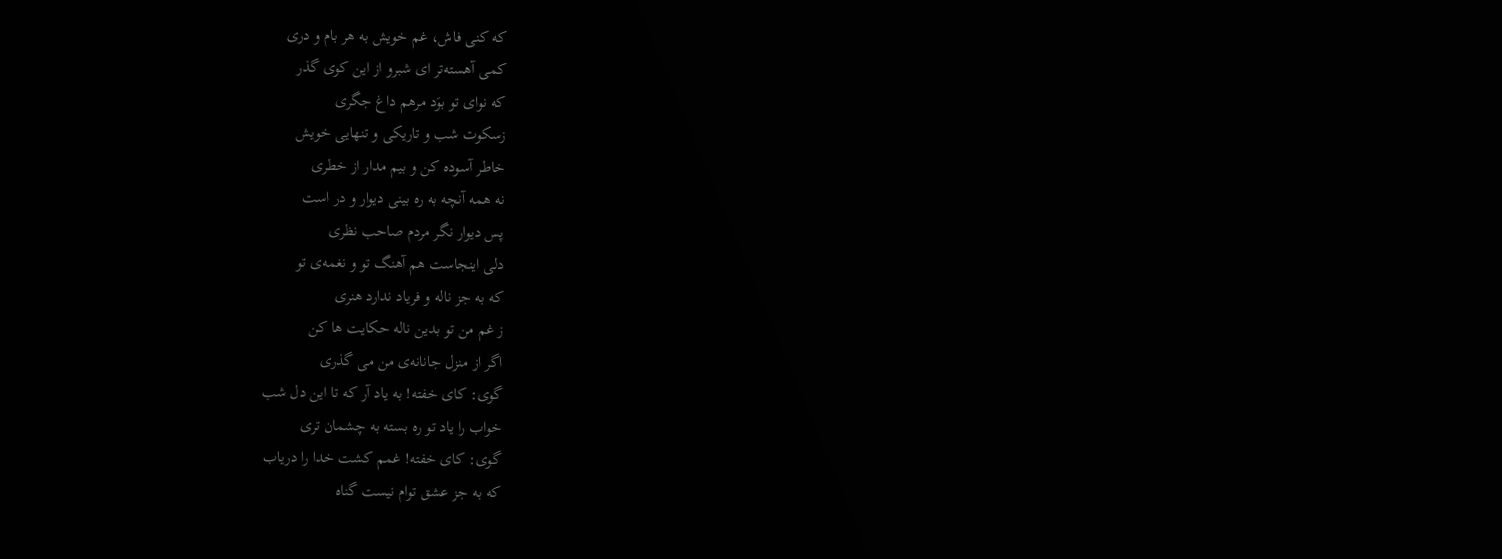که کنی فاش، غم خویش به‌ هر بام و دری
کمی آهسته‌تر ای شبرو از این کوی گذر
که نوای تو بوَد مرهم داغ جگری
زسکوت شب و تاریکی و تنهایی خویش
خاطر آسوده کن و بیم مدار از خطری
نه همه آنچه به ره بینی دیوار و در است
پس دیوار نگر مردم صاحب نظری
دلی اینجاست هم آهنگ تو و نغمه‌ی تو
که به جز ناله و فریاد ندارد هنری
ز غم من تو بدین ناله حکایت ها کن
اگر از منزل جانانه‌ی من می گذری
گوی: کای خفته! به یاد آر که ‌تا این دل شب
خواب را یاد تو ره بسته به چشمان تری
گوی: کای خفته! غمم کشت خدا را دریاب
که به جز عشق توام نیست گناه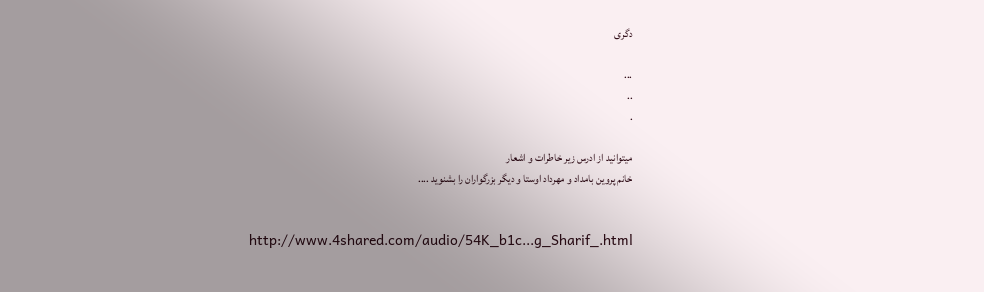دگری

...
..
.

ميتوانيد از ادرس زير خاطرات و اشعار
خانم پروين بامداد و مهرداد اوستا و ديگر بزرگواران را بشنويد ....


http://www.4shared.com/audio/54K_b1c...g_Sharif_.html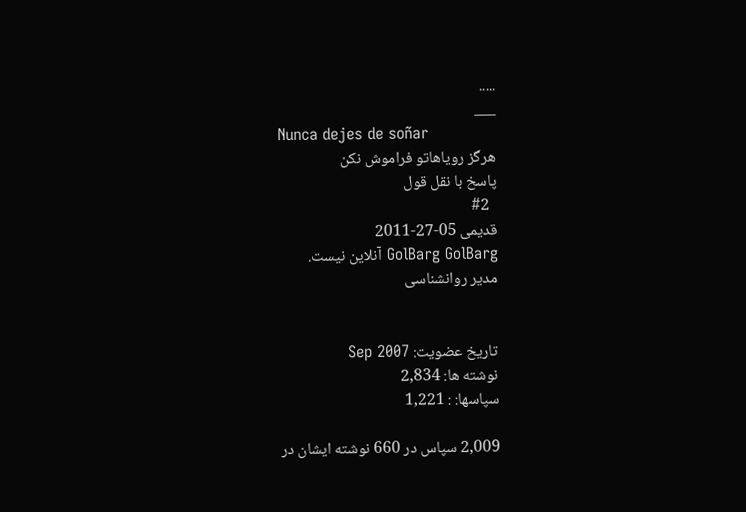.....
___
Nunca dejes de soñar
هرگز روياهاتو فراموش نكن
پاسخ با نقل قول
  #2
قدیمی 05-27-2011
GolBarg GolBarg آنلاین نیست.
مدیر روانشناسی


تاریخ عضویت: Sep 2007
نوشته ها: 2,834
سپاسها: : 1,221

2,009 سپاس در 660 نوشته ایشان در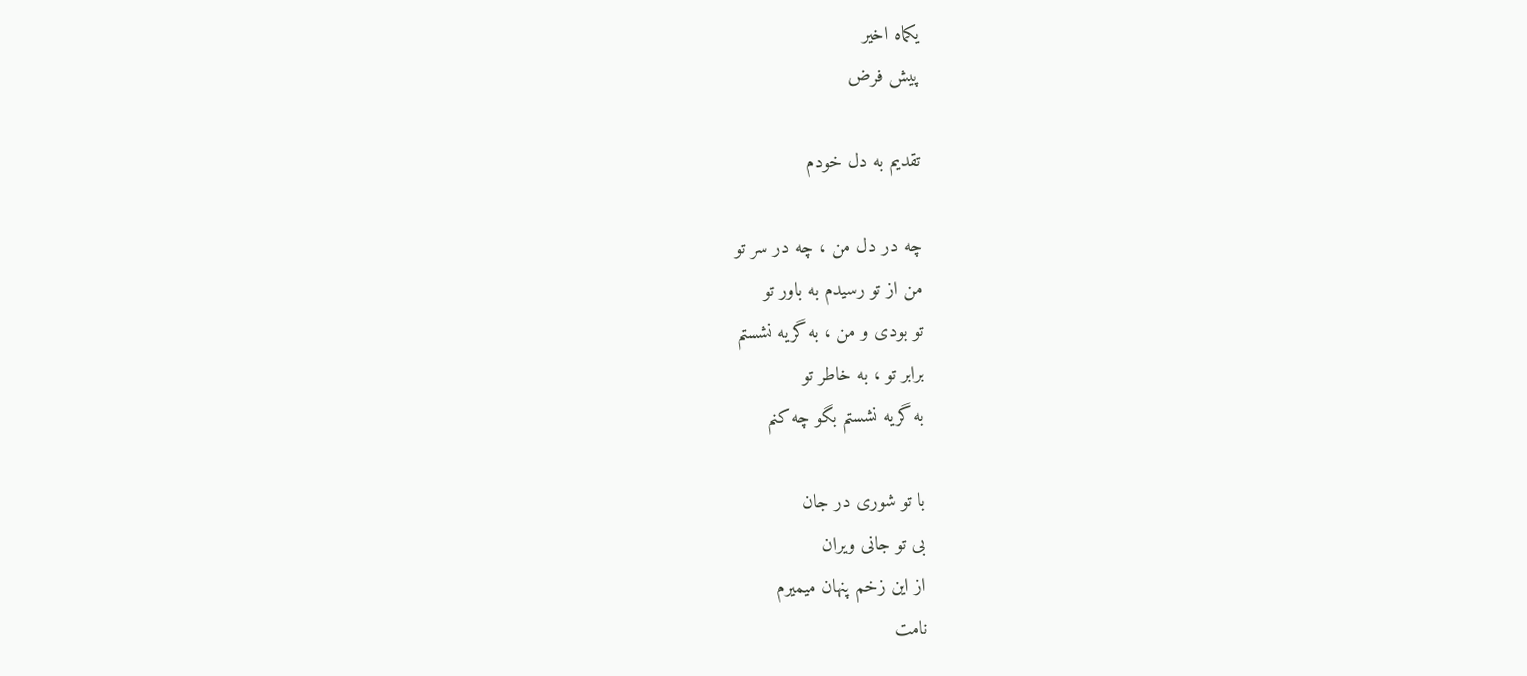یکماه اخیر
پیش فرض

تقدیم به دل خودم

چه در دل من ، چه در سر تو
من از تو رسیدم به باور تو
تو بودی و من ، به گریه نشستم
برابر تو ، به خاطر تو
به گریه نشستم بگو چه کنم

با تو شوری در جان
بی تو جانی ویران
از این زخم پنهان میمیرم
نامت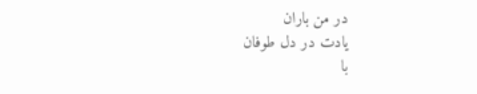در من باران
یادت در دل طوفان
با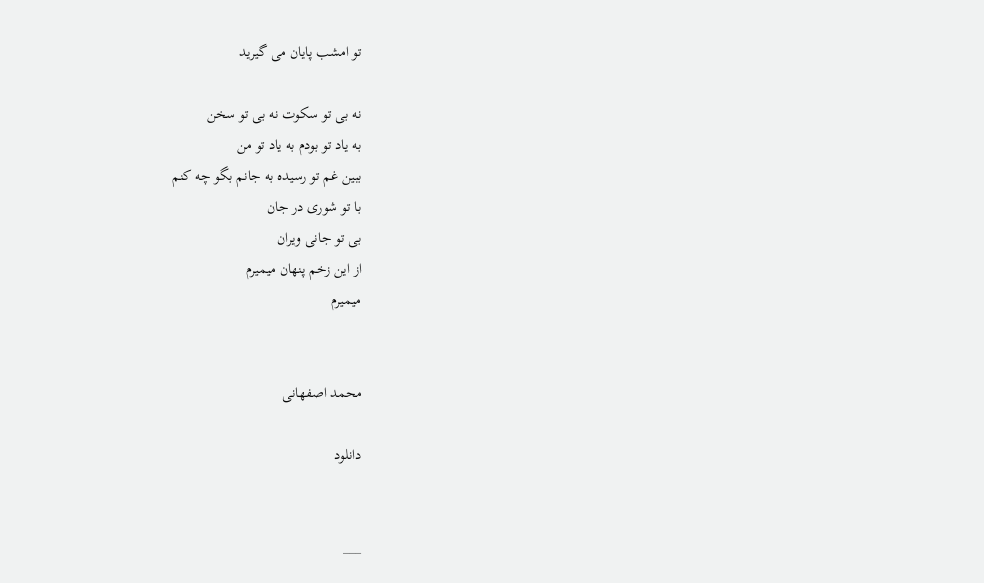تو امشب پایان می گیرید

نه بی تو سکوت نه بی تو سخن
به یاد تو بودم به یاد تو من
ببین غم تو رسیده به جانم بگو چه کنم
با تو شوری در جان
بی تو جانی ویران
از این زخم پنهان میمیرم
میمیرم


محمد اصفهانی

دانلود


___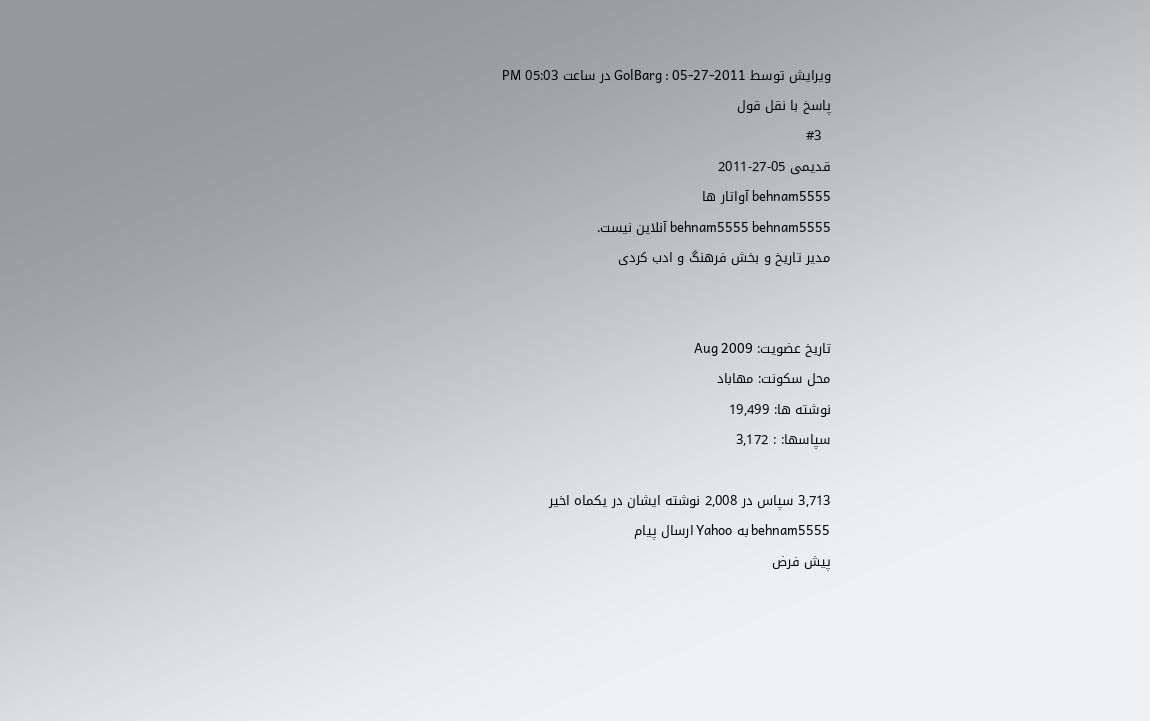ویرایش توسط GolBarg : 05-27-2011 در ساعت 05:03 PM
پاسخ با نقل قول
  #3
قدیمی 05-27-2011
behnam5555 آواتار ها
behnam5555 behnam5555 آنلاین نیست.
مدیر تاریخ و بخش فرهنگ و ادب کردی


تاریخ عضویت: Aug 2009
محل سکونت: مهاباد
نوشته ها: 19,499
سپاسها: : 3,172

3,713 سپاس در 2,008 نوشته ایشان در یکماه اخیر
behnam5555 به Yahoo ارسال پیام
پیش فرض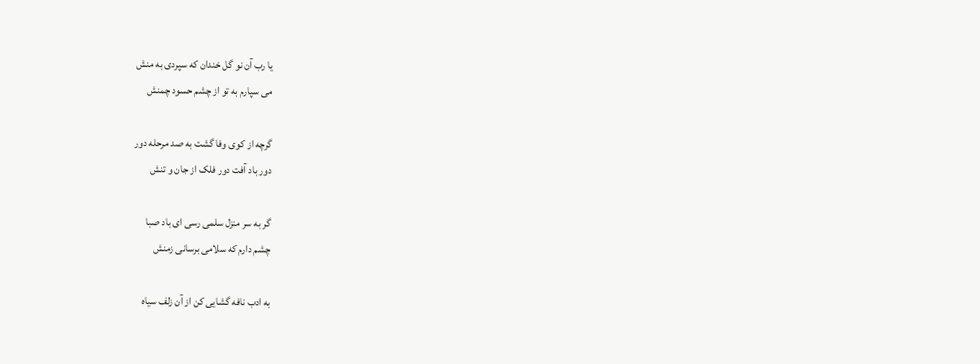یا رب آن نو گل خندان که سپردی به منش
می سپارم به تو از چشم حسود چمنش

گرچه از کوی وفا گشت به صد مرحله دور
دور باد آفت دور فلک از جان و تنش

گر به سر منزل سلمی رسی ای باد صبا
چشم دارم که سلامی برسانی زمنش

به ادب نافه گشایی کن از آن زلف سیاه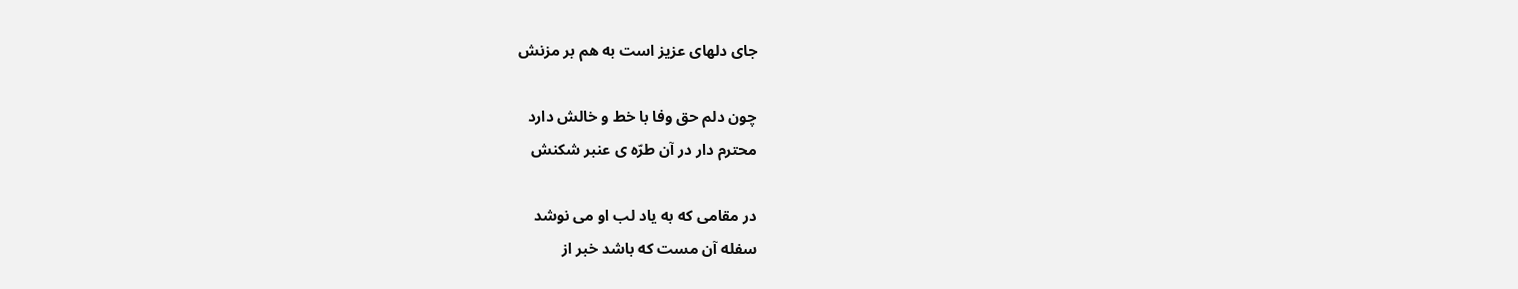جای دلهای عزیز است به هم بر مزنش

چون دلم حق وفا با خط و خالش دارد
محترم دار در آن طرّه ی عنبر شکنش

در مقامی که به یاد لب او می نوشد
سفله آن مست که باشد خبر از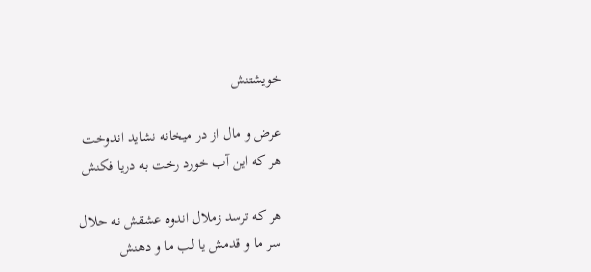خویشتنش

عرض و مال از در میخانه نشاید اندوخت
هر که این آب خورد رخت به دریا فکنش

هر که ترسد زملال اندوه عشقش نه حلال
سر ما و قدمش یا لب ما و دهنش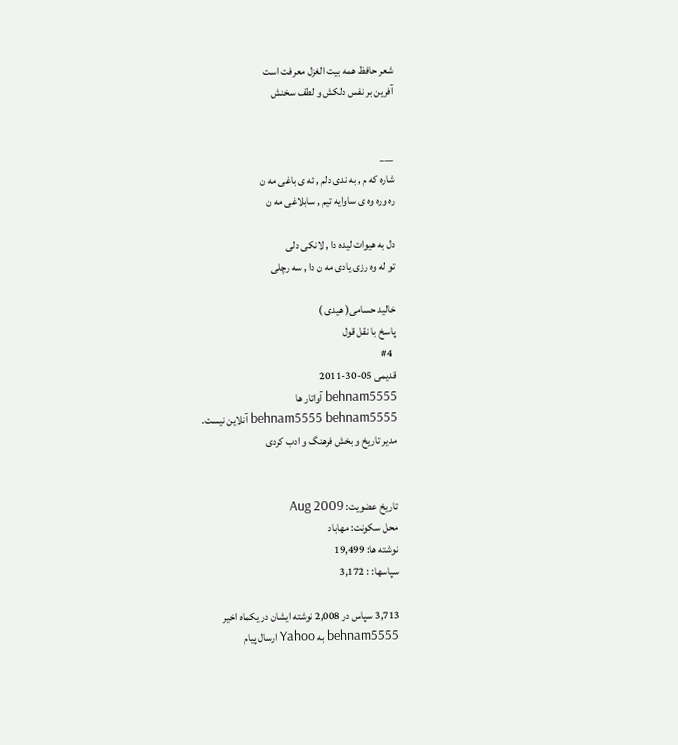شعر حافظ همه بیت الغزل معرفت است
آفرین بر نفس دلکش و لطف سخنش


___
شاره که م , به ندی دلم , ئه ی باغی مه ن
ره وره وه ی ساوایه تیم , سابلاغی مه ن

دل به هیوات لیده دا , لانکی دلی
تو له وه رزی یادی مه ن دا , سه رچلی

خالید حسامی( هیدی )
پاسخ با نقل قول
  #4
قدیمی 05-30-2011
behnam5555 آواتار ها
behnam5555 behnam5555 آنلاین نیست.
مدیر تاریخ و بخش فرهنگ و ادب کردی


تاریخ عضویت: Aug 2009
محل سکونت: مهاباد
نوشته ها: 19,499
سپاسها: : 3,172

3,713 سپاس در 2,008 نوشته ایشان در یکماه اخیر
behnam5555 به Yahoo ارسال پیام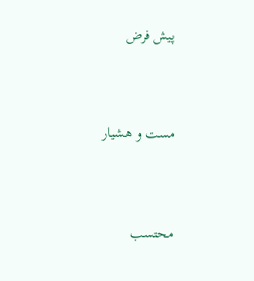پیش فرض




مست و هشیار




محتسب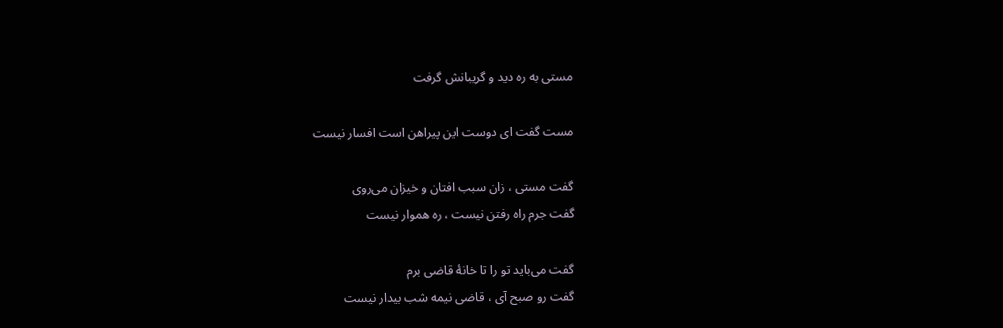مستی به ره دید و گریبانش گرفت

مست گفت ای دوست این پیراهن است افسار نیست

گفت مستی ، زان سبب افتان و خیزان می‌روی
گفت جرم راه رفتن نیست ، ره هموار نیست

گفت می‌باید تو را تا خانهٔ قاضی برم
گفت رو صبح آی ، قاضی نیمه‌ شب بیدار نیست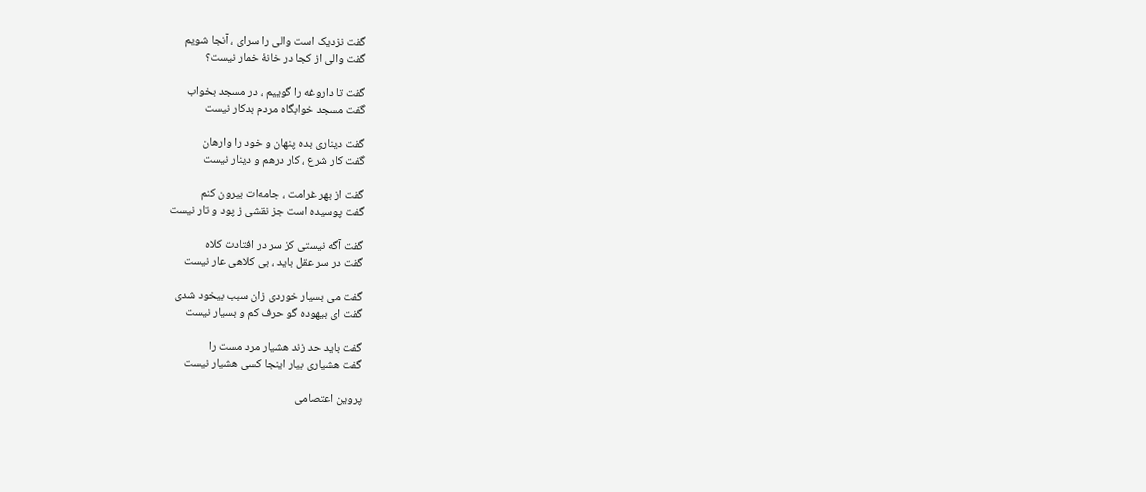گفت نزدیک است والی را سرای ، آنجا شویم
گفت والی از کجا در خانهٔ خمار نیست؟

گفت تا داروغه را گوییم ، در مسجد بخواب
گفت مسجد خوابگاه مردم بدکار نیست

گفت دیناری بده پنهان و خود را وارهان
گفت کار شرع ، کار درهم و دینار نیست

گفت از بهر غرامت ، جامه‌ات بیرون کنم
گفت پوسیده‌ است جز نقشی ز پود و تار نیست

گفت آگه نیستی کز سر در افتادت کلاه
گفت در سر عقل باید ، بی‌ کلاهی عار نیست

گفت می بسیار خوردی زان سبب بیخود شدی
گفت ای بیهوده ‌گو حرف کم و بسیار نیست

گفت باید حد زند هشیار مرد مست را
گفت هشیاری بیار اینجا کسی هشیار نیست

پروین اعتصامی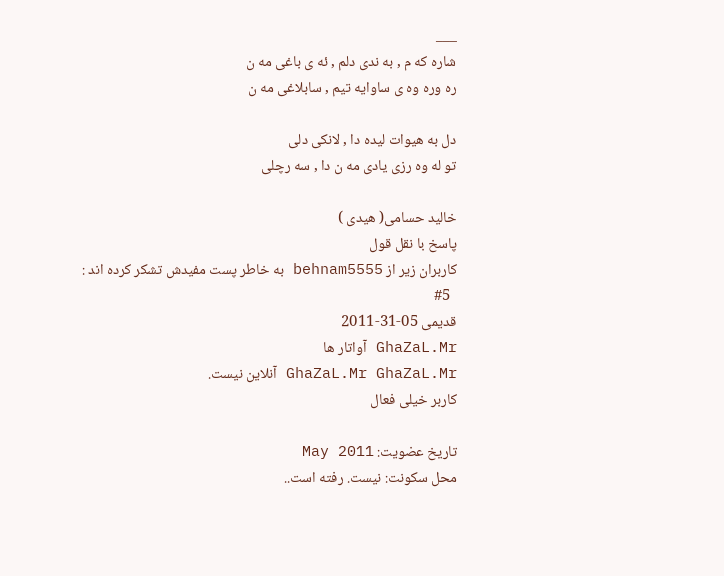___
شاره که م , به ندی دلم , ئه ی باغی مه ن
ره وره وه ی ساوایه تیم , سابلاغی مه ن

دل به هیوات لیده دا , لانکی دلی
تو له وه رزی یادی مه ن دا , سه رچلی

خالید حسامی( هیدی )
پاسخ با نقل قول
کاربران زیر از behnam5555 به خاطر پست مفیدش تشکر کرده اند :
  #5
قدیمی 05-31-2011
GhaZaL.Mr آواتار ها
GhaZaL.Mr GhaZaL.Mr آنلاین نیست.
کاربر خيلی فعال

تاریخ عضویت: May 2011
محل سکونت: نیست. رفته است..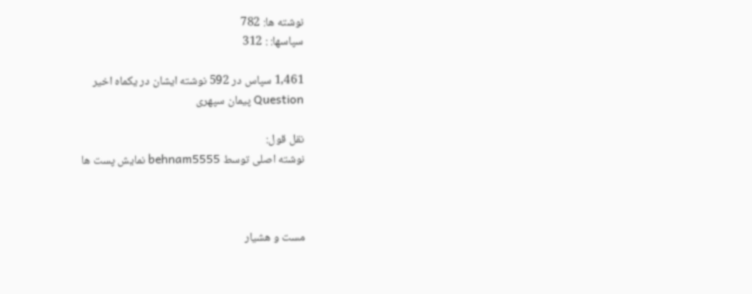نوشته ها: 782
سپاسها: : 312

1,461 سپاس در 592 نوشته ایشان در یکماه اخیر
Question پیمان سپهری

نقل قول:
نوشته اصلی توسط behnam5555 نمایش پست ها



مست و هشیار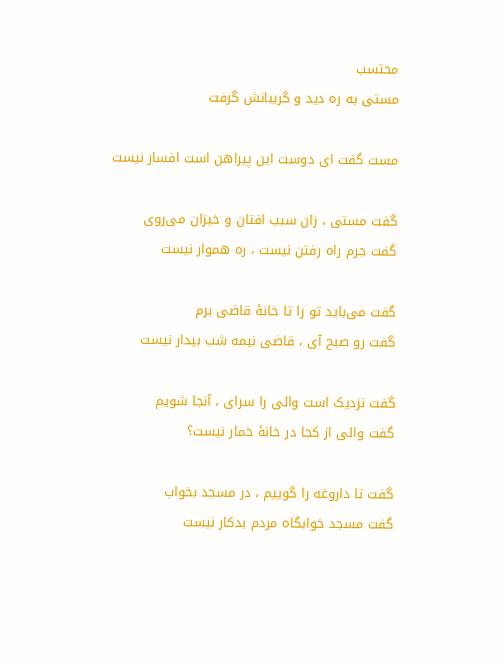محتسب
مستی به ره دید و گریبانش گرفت

مست گفت ای دوست این پیراهن است افسار نیست

گفت مستی ، زان سبب افتان و خیزان می‌روی
گفت جرم راه رفتن نیست ، ره هموار نیست

گفت می‌باید تو را تا خانهٔ قاضی برم
گفت رو صبح آی ، قاضی نیمه‌ شب بیدار نیست

گفت نزدیک است والی را سرای ، آنجا شویم
گفت والی از کجا در خانهٔ خمار نیست؟

گفت تا داروغه را گوییم ، در مسجد بخواب
گفت مسجد خوابگاه مردم بدکار نیست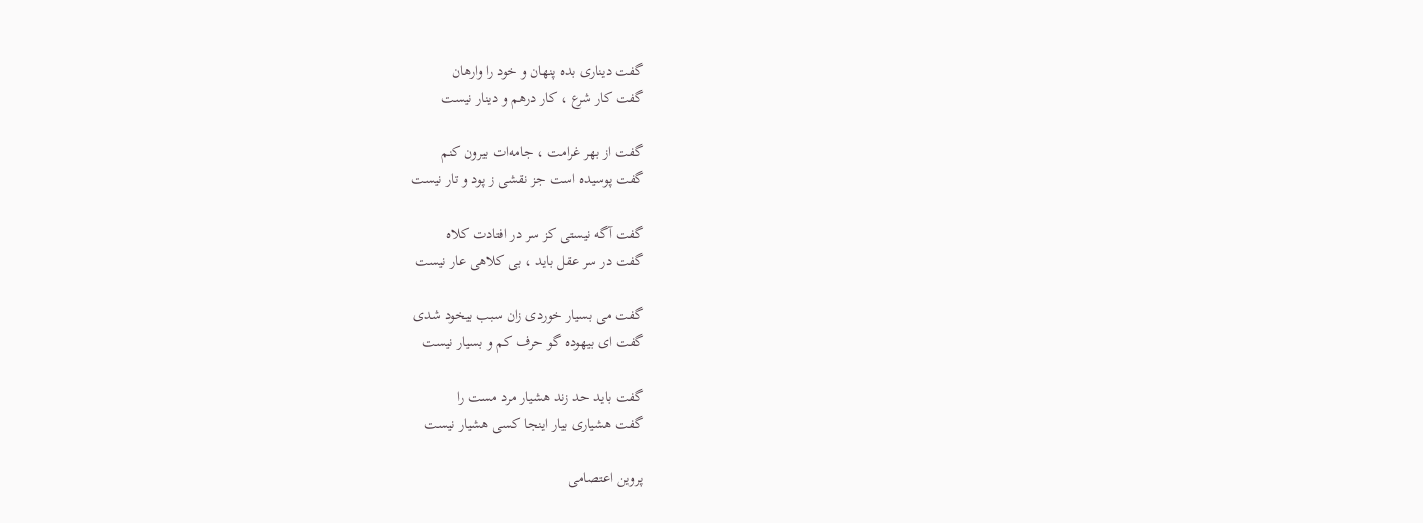گفت دیناری بده پنهان و خود را وارهان
گفت کار شرع ، کار درهم و دینار نیست

گفت از بهر غرامت ، جامه‌ات بیرون کنم
گفت پوسیده‌ است جز نقشی ز پود و تار نیست

گفت آگه نیستی کز سر در افتادت کلاه
گفت در سر عقل باید ، بی‌ کلاهی عار نیست

گفت می بسیار خوردی زان سبب بیخود شدی
گفت ای بیهوده ‌گو حرف کم و بسیار نیست

گفت باید حد زند هشیار مرد مست را
گفت هشیاری بیار اینجا کسی هشیار نیست

پروین اعتصامی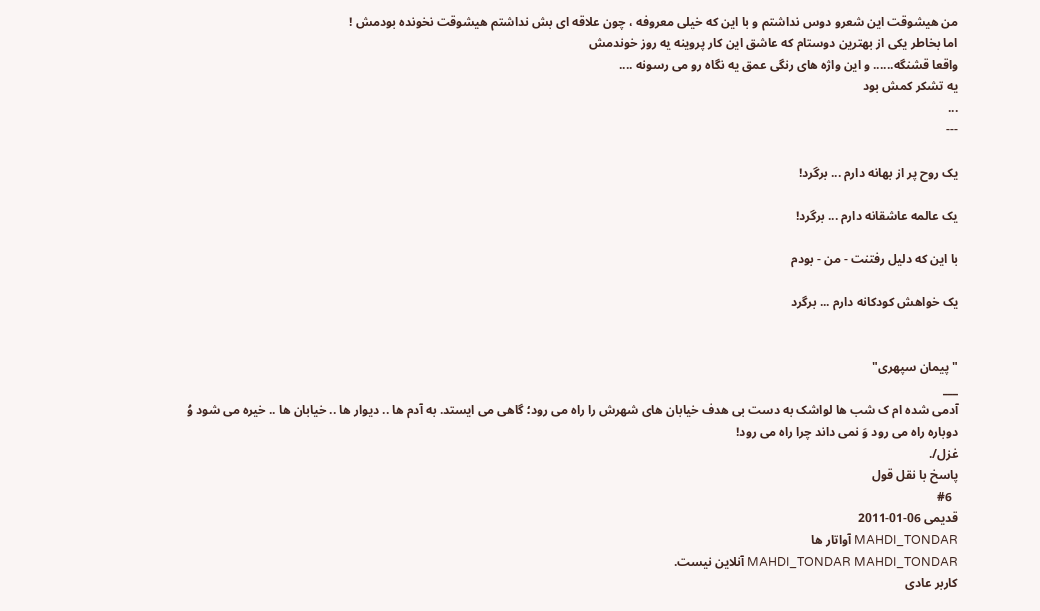من هیشوقت این شعرو دوس نداشتم و با این که خیلی معروفه ، چون علاقه ای بش نداشتم هیشوقت نخونده بودمش !
اما بخاطر یکی از بهترین دوستام که عاشق این کار پروینه یه روز خوندمش
واقعا قشنگه...... و این واژه های رنگی عمق یه نگاه رو می رسونه ....
یه تشکر کمش بود
...
---

یک روح پر از بهانه دارم ... برگرد!

یک عالمه عاشقانه دارم ... برگرد!

با این که دلیل رفتنت - من - بودم

یک خواهش کودکانه دارم ... برگرد


"پیمان سپهری"
___
آدمی شده ام ک شب ها لواشک به دست بی هدف خیابان های شهرش را راه می رود؛ گاهی می ایستد. به آدم ها .. دیوار ها .. خیابان ها .. خیره می شود وُ دوباره راه می رود وَ نمی داند چرا راه می رود!
غزل/.
پاسخ با نقل قول
  #6
قدیمی 06-01-2011
MAHDI_TONDAR آواتار ها
MAHDI_TONDAR MAHDI_TONDAR آنلاین نیست.
کاربر عادی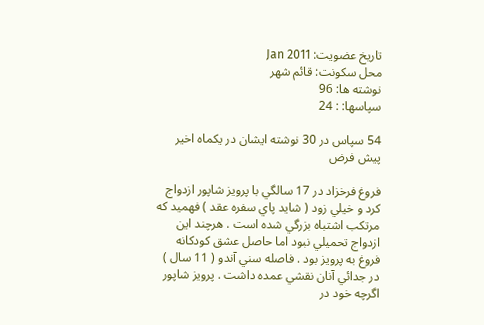تاریخ عضویت: Jan 2011
محل سکونت: قائم شهر
نوشته ها: 96
سپاسها: : 24

54 سپاس در 30 نوشته ایشان در یکماه اخیر
پیش فرض

فروغ فرخزاد در 17 سالگي با پرويز شاپور ازدواج كرد و خيلي زود ( شايد پاي سفره عقد ) فهميد كه مرتكب اشتباه بزرگي شده است . هرچند اين ازدواج تحميلي نبود اما حاصل عشق كودكانه فروغ به پرويز بود . فاصله سني آندو ( 11 سال ) در جدائي آنان نقشي عمده داشت . پرويز شاپور اگرچه خود در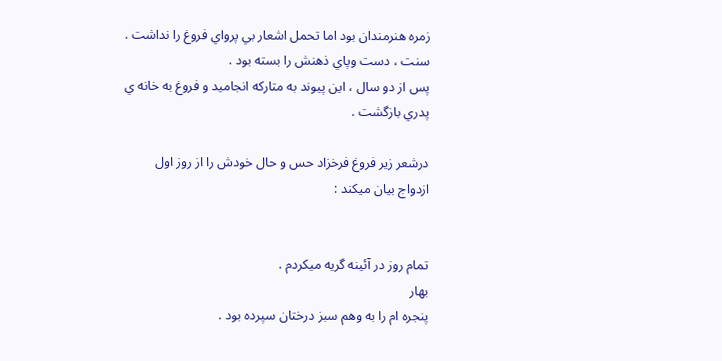زمره هنرمندان بود اما تحمل اشعار بي پرواي فروغ را نداشت . سنت ، دست وپاي ذهنش را بسته بود .
پس از دو سال ، اين پيوند به متاركه انجاميد و فروغ به خانه ي پدري بازگشت .

درشعر زير فروغ فرخزاد حس و حال خودش را از روز اول ازدواج بيان ميكند :


تمام روز در آئينه گريه ميكردم .
بهار
پنجره ام را به وهم سبز درختان سپرده بود .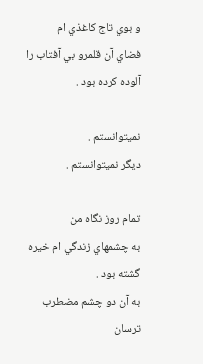و بوي تاج كاغذي ام
فضاي آن قلمرو بي آفتاب را
آلوده كرده بود .

نميتوانستم .
ديگر نميتوانستم .

تمام روز نگاه من
به چشمهاي زندگي ام خيره گشته بود .
به آن دو چشم مضطرب ترسان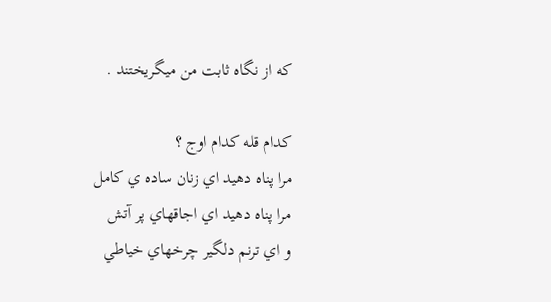كه از نگاه ثابت من ميگريختند .

كدام قله كدام اوج ؟
مرا پناه دهيد اي زنان ساده ي كامل
مرا پناه دهيد اي اجاقهاي پر آتش
و اي ترنم دلگير چرخهاي خياطي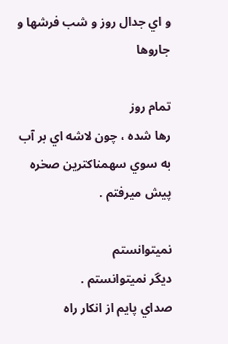و اي جدال روز و شب فرشها و جاروها

تمام روز
رها شده ، چون لاشه اي بر آب
به سوي سهمناكترين صخره پيش ميرفتم .

نميتوانستم
ديگر نميتوانستم .
صداي پايم از انكار راه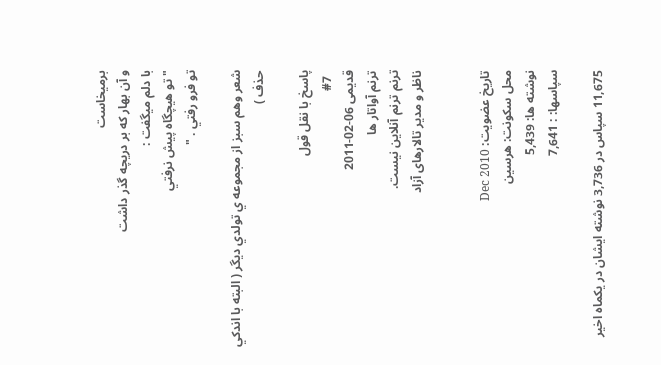برميخاست
و آن بهار كه بر دريچه گذر داشت
با دلم ميگفت :
" تو هيچگاه پيش نرفتي
تو فرو رفتي . "

شعر وهم سبز از مجموعه ي تولدي ديگر ( البته با اندكي حذف )

پاسخ با نقل قول
  #7
قدیمی 06-02-2011
ترنم آواتار ها
ترنم ترنم آنلاین نیست.
ناظر و مدیر تالارهای آزاد


تاریخ عضویت: Dec 2010
محل سکونت: هرسین
نوشته ها: 5,439
سپاسها: : 7,641

11,675 سپاس در 3,736 نوشته ایشان در یکماه اخیر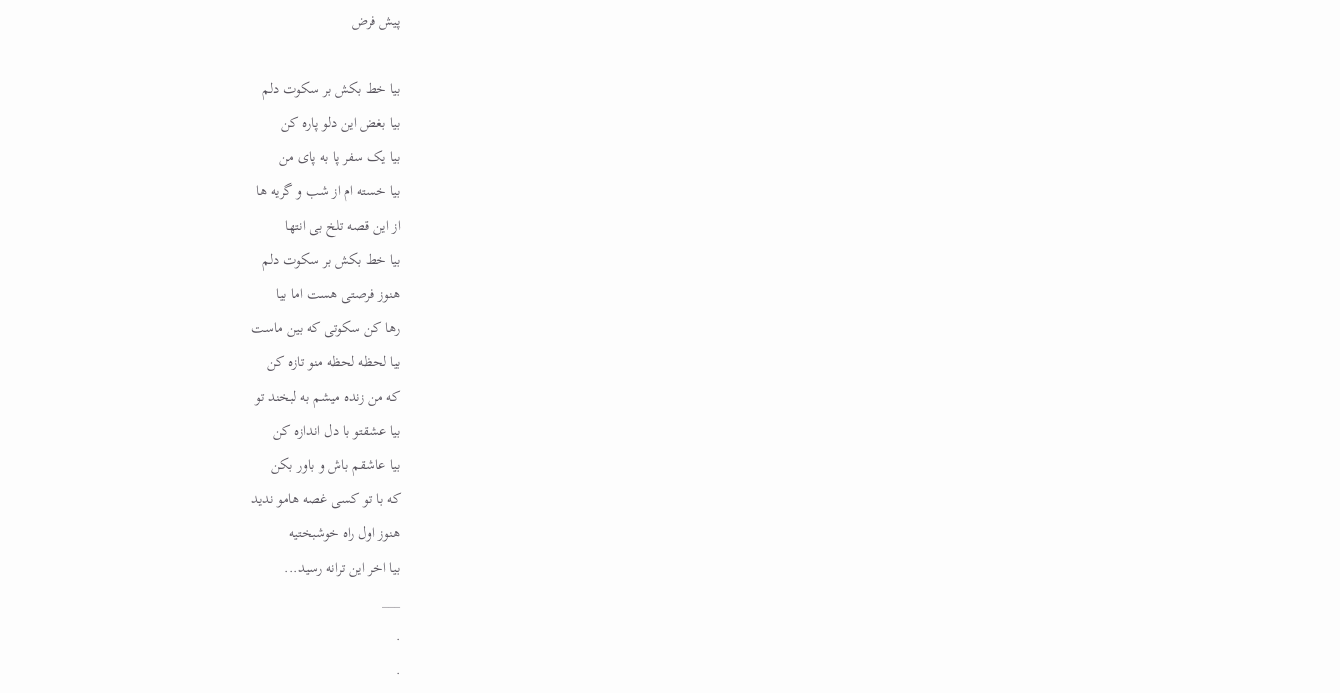پیش فرض

بیا خط بکش بر سکوت دلم
بیا بغض این دلو پاره کن
بیا یک سفر پا به پای من
بیا خسته ام از شب و گریه ها
از این قصه تلخ بی انتها
بیا خط بکش بر سکوت دلم
هنوز فرصتی هست اما بیا
رها کن سکوتی که بین ماست
بیا لحظه لحظه منو تازه کن
که من زنده میشم به لبخند تو
بیا عشقتو با دل اندازه کن
بیا عاشقم باش و باور بکن
که با تو کسی غصه هامو ندید
هنوز اول راه خوشبختیه
بیا اخر این ترانه رسید...
___
.
.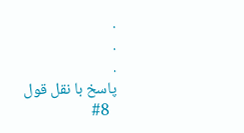.
.
.
پاسخ با نقل قول
  #8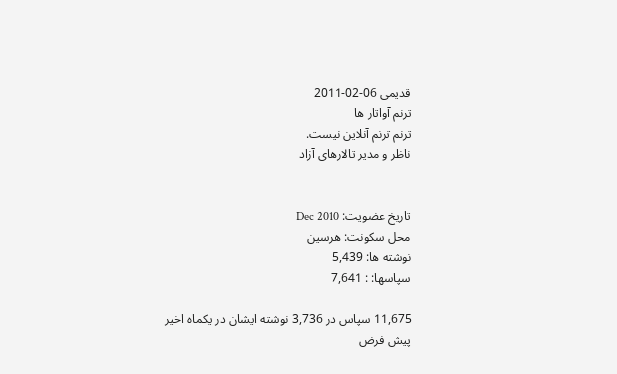قدیمی 06-02-2011
ترنم آواتار ها
ترنم ترنم آنلاین نیست.
ناظر و مدیر تالارهای آزاد


تاریخ عضویت: Dec 2010
محل سکونت: هرسین
نوشته ها: 5,439
سپاسها: : 7,641

11,675 سپاس در 3,736 نوشته ایشان در یکماه اخیر
پیش فرض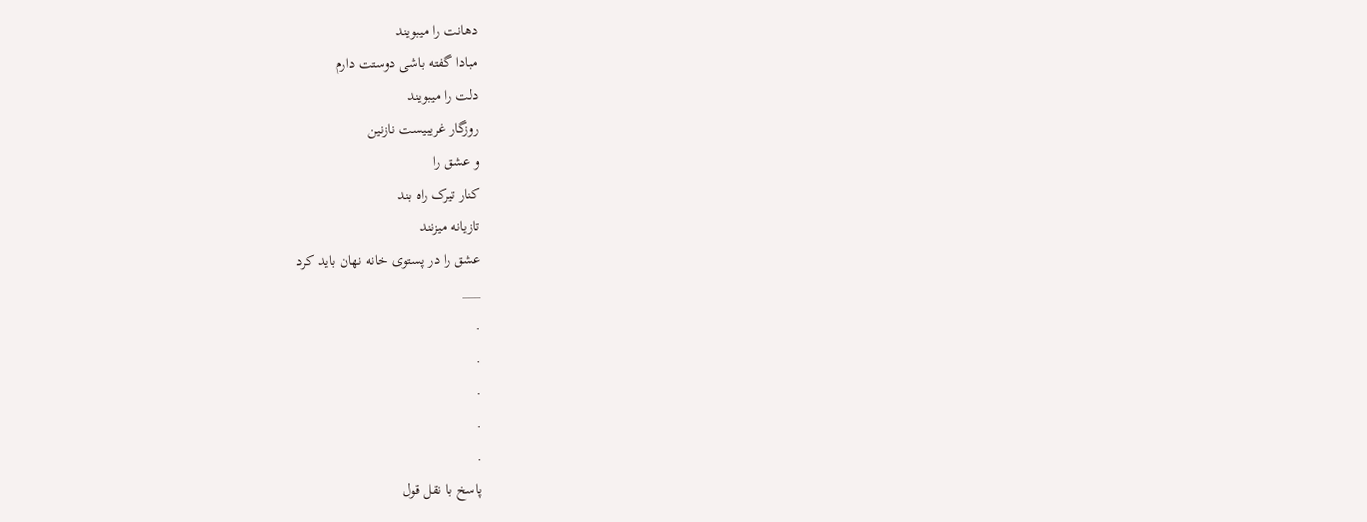دهانت را میبویند
مبادا گفته باشی دوستت دارم
دلت را میبویند
روزگار غریبیست نازنین
و عشق را
کنار تیرک راه بند
تازیانه میزنند
عشق را در پستوی خانه نهان باید کرد
___
.
.
.
.
.
پاسخ با نقل قول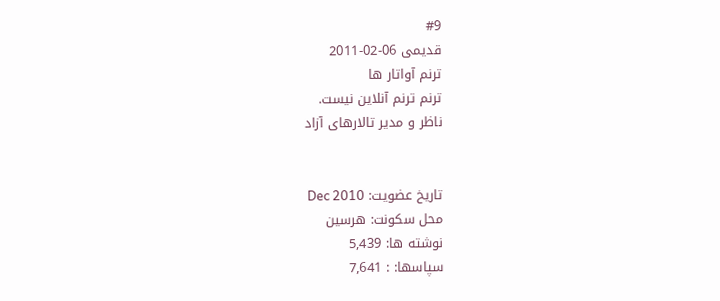#9
قدیمی 06-02-2011
ترنم آواتار ها
ترنم ترنم آنلاین نیست.
ناظر و مدیر تالارهای آزاد


تاریخ عضویت: Dec 2010
محل سکونت: هرسین
نوشته ها: 5,439
سپاسها: : 7,641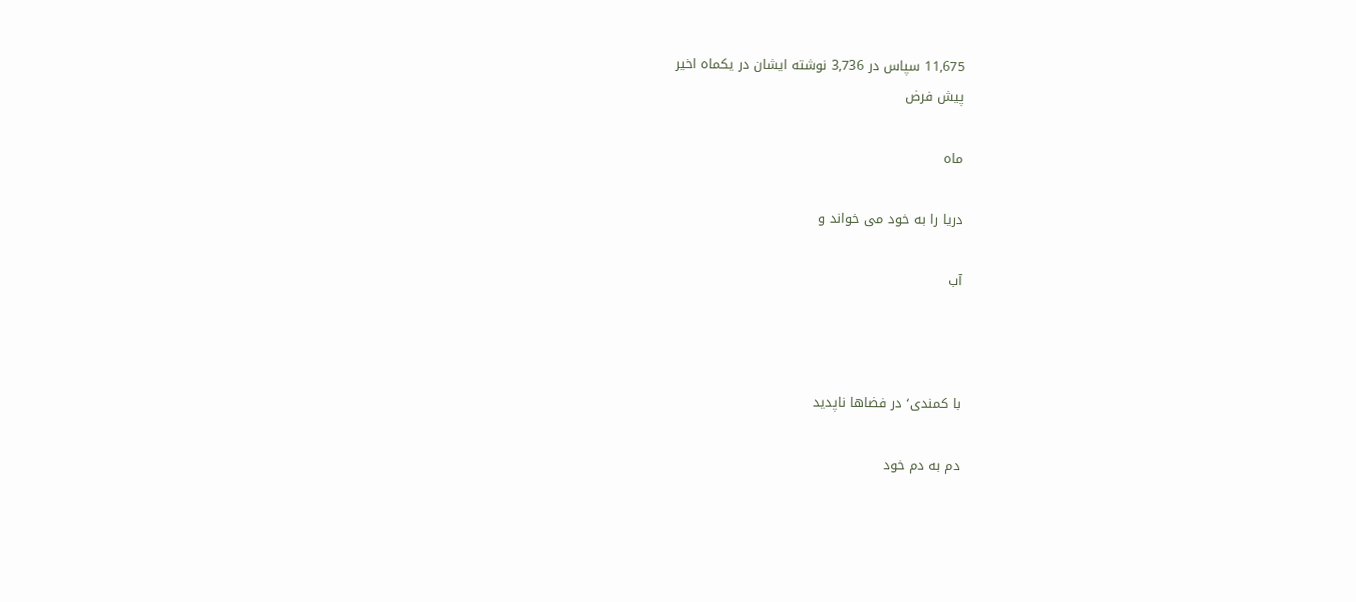11,675 سپاس در 3,736 نوشته ایشان در یکماه اخیر
پیش فرض

ماه

دریا را به خود می خواند و

آب



با کمندی٬ در فضاها ناپدید

دم به دم خود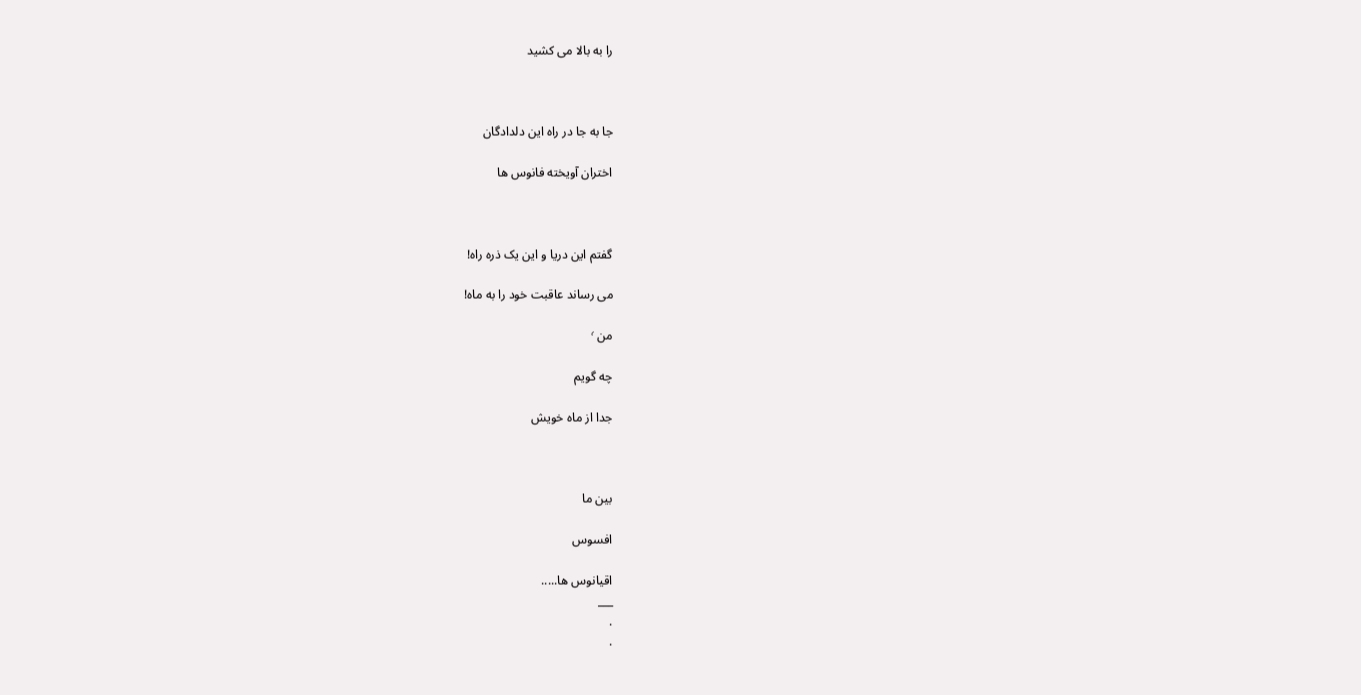را به بالا می کشید



جا به جا در راه این دلدادگان

اختران آویخته فانوس ها



گفتم این دریا و این یک ذره راه!

می رساند عاقبت خود را به ماه!

من ٬

چه گویم

جدا از ماه خویش



بین ما

افسوس

اقیانوس ها.....
___
.
.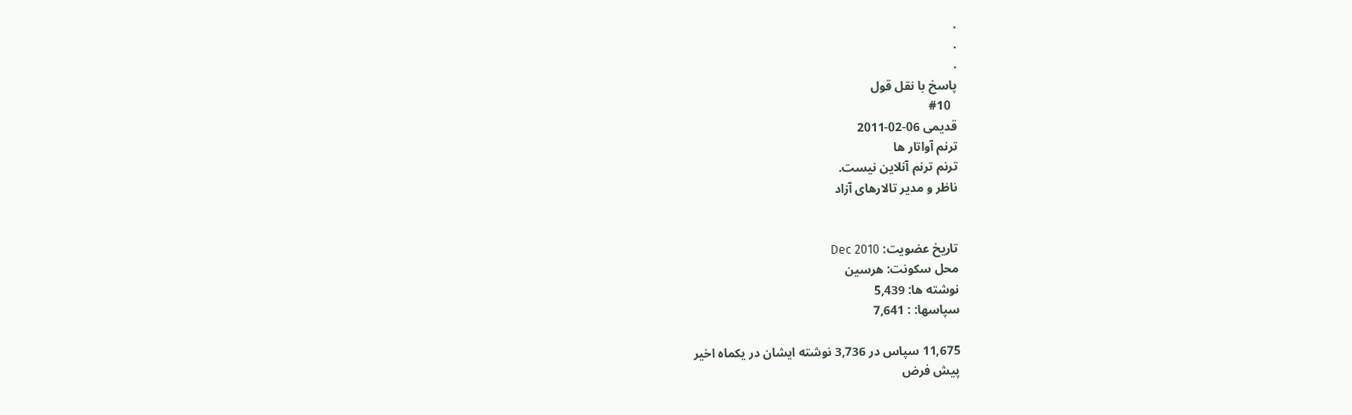.
.
.
پاسخ با نقل قول
  #10
قدیمی 06-02-2011
ترنم آواتار ها
ترنم ترنم آنلاین نیست.
ناظر و مدیر تالارهای آزاد


تاریخ عضویت: Dec 2010
محل سکونت: هرسین
نوشته ها: 5,439
سپاسها: : 7,641

11,675 سپاس در 3,736 نوشته ایشان در یکماه اخیر
پیش فرض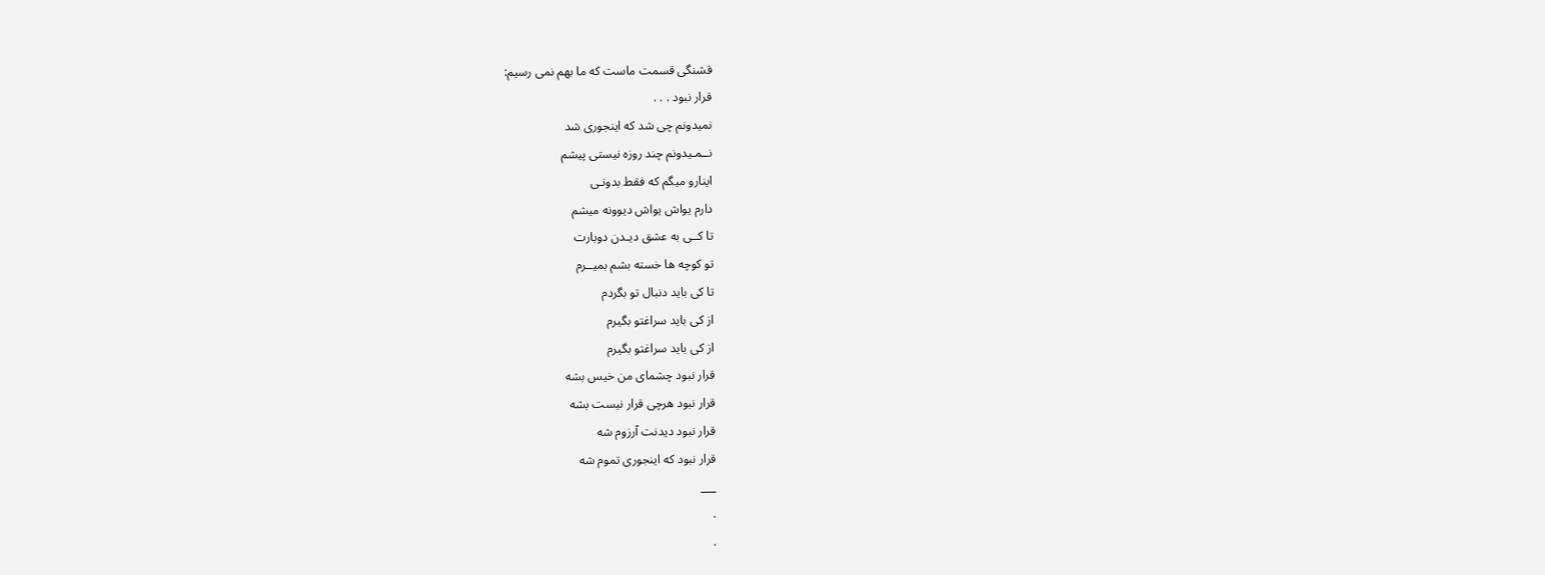قشنگی قسمت ماست که ما بهم نمی رسیم:
قرار نبود . . .
نمیدونم چی شد که اینجوری شد
نــمـیدونم چند روزه نیستی پیشم
اینارو میگم که فقط بدونـی
دارم یواش یواش دیوونه میشم
تا کــی به عشق دیـدن دوبارت
تو کوچه ها خسته بشم بمیــرم
تا کی باید دنبال تو بگردم
از کی باید سراغتو بگیرم
از کی باید سراغتو بگیرم
قرار نبود چشمای من خیس بشه
قرار نبود هرچی قرار نیست بشه
قرار نبود دیدنت آرزوم شه
قرار نبود که اینجوری تموم شه
___
.
.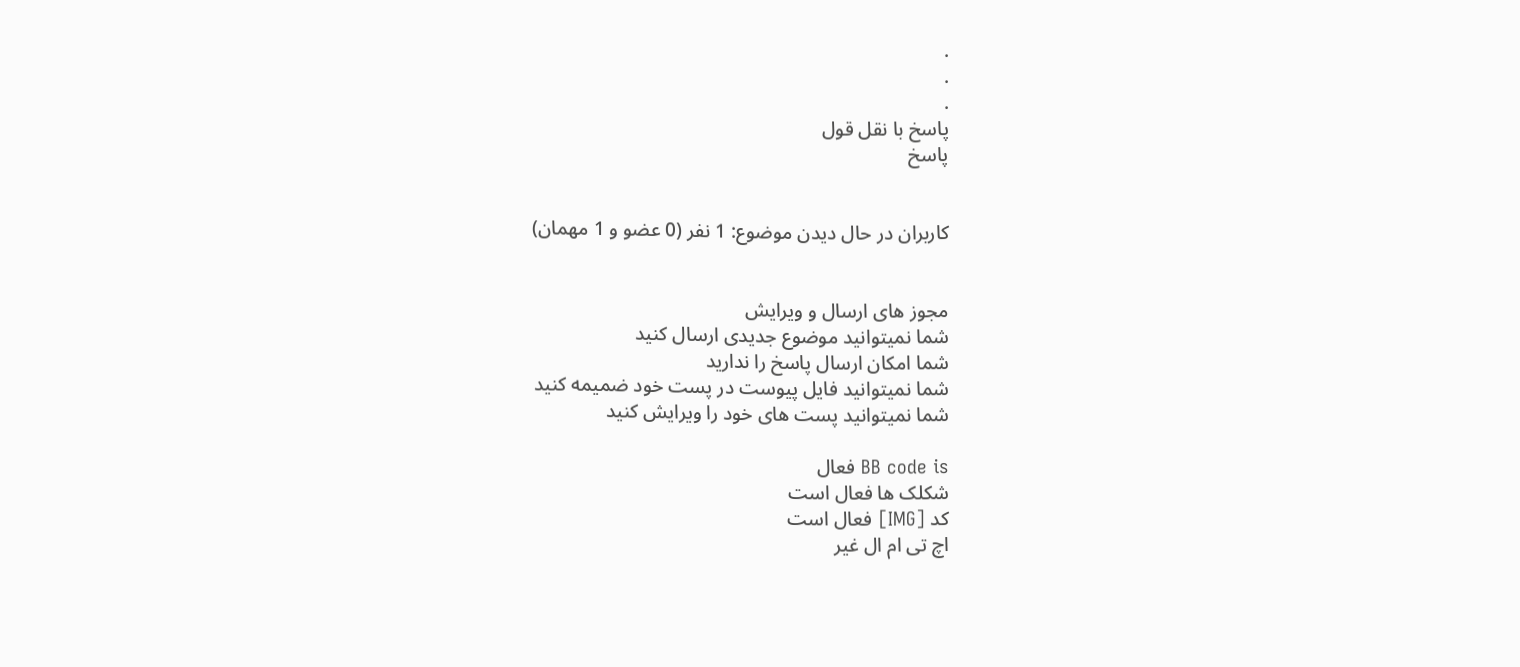.
.
.
پاسخ با نقل قول
پاسخ


کاربران در حال دیدن موضوع: 1 نفر (0 عضو و 1 مهمان)


مجوز های ارسال و ویرایش
شما نمیتوانید موضوع جدیدی ارسال کنید
شما امکان ارسال پاسخ را ندارید
شما نمیتوانید فایل پیوست در پست خود ضمیمه کنید
شما نمیتوانید پست های خود را ویرایش کنید

BB code is فعال
شکلک ها فعال است
کد [IMG] فعال است
اچ تی ام ال غیر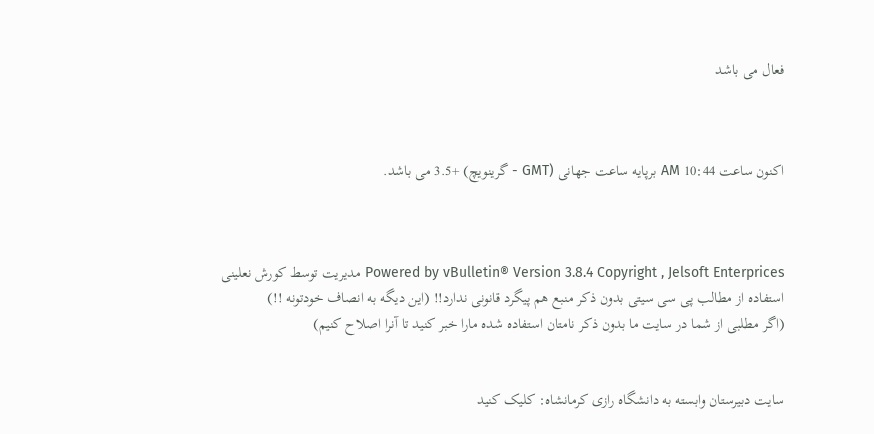فعال می باشد



اکنون ساعت 10:44 AM برپایه ساعت جهانی (GMT - گرینویچ) +3.5 می باشد.



Powered by vBulletin® Version 3.8.4 Copyright , Jelsoft Enterprices مدیریت توسط کورش نعلینی
استفاده از مطالب پی سی سیتی بدون ذکر منبع هم پیگرد قانونی ندارد!! (این دیگه به انصاف خودتونه !!)
(اگر مطلبی از شما در سایت ما بدون ذکر نامتان استفاده شده مارا خبر کنید تا آنرا اصلاح کنیم)


سایت دبیرستان وابسته به دانشگاه رازی کرمانشاه: کلیک کنید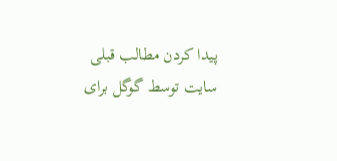پیدا کردن مطالب قبلی سایت توسط گوگل برای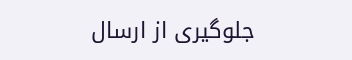جلوگیری از ارسال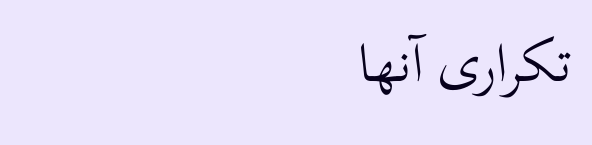تکراری آنها